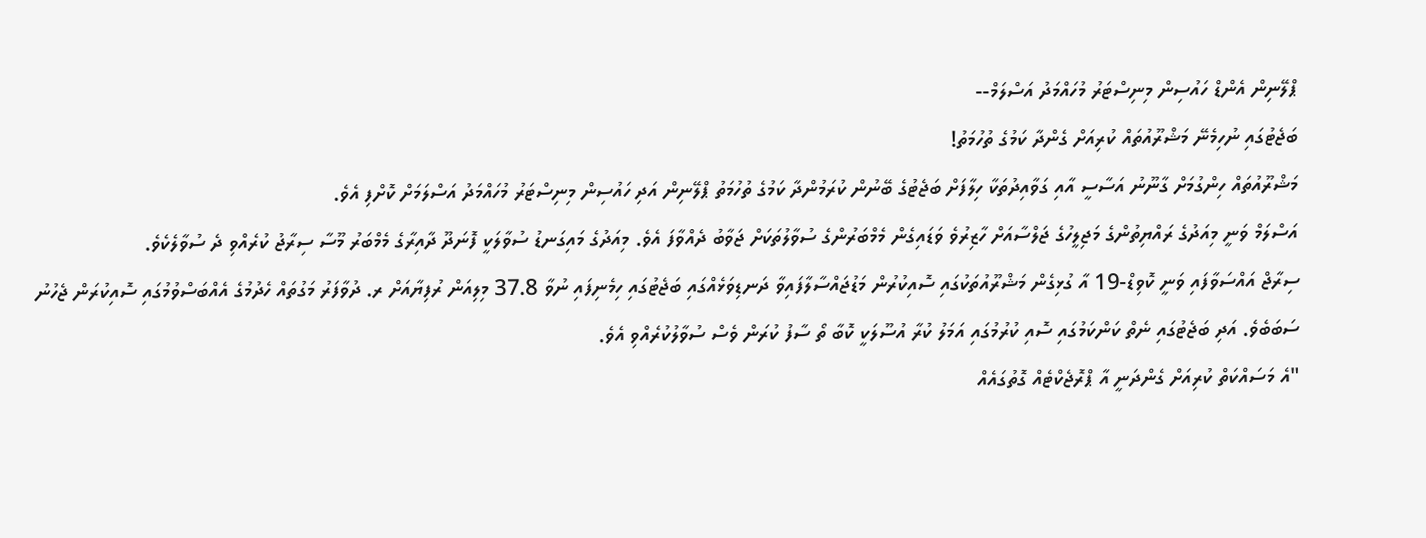ޕްލޭނިން އެންޑް ހައުސިން މިނިސްޓަރު މުހައްމަދު އަސްލަމް--
ބަޖެޓުގައި ނުހިމެނޭ މަޝްރޫއުތައް ކުރިއަށް ގެންދާ ކަމުގެ ތުހުމަތު!
މަޝްރޫއުތައް ހިންގުމަށް ގާނޫނު އަސާސީ އާއި ގަވާއިދުތަކާ ހިލާފަށް ބަޖެޓުގެ ބޭނުން ކުރަމުންދާ ކަމުގެ ތުހުމަތު ޕްލޭނިން އަދި ހައުސިން މިނިސްޓަރު މުހައްމަދު އަސްލަމަށް ކޮށްފި އެވެ.
އަސްލަމް ވަނީ މިއަދުގެ ރައްޔިތުންގެ މަޖިލީހުގެ ޖަލްސާއަށް ހާޒިރުވެ ވަޑައިގެން މެމްބަރުންގެ ސުވާލުތަކަށް ޖަވާބު ދެއްވާފަ އެވެ. މިއަދުގެ މައިގަނޑު ސުވާލަކީ ފޮނަދޫ ދާއިރާގެ މެމްބަރު މޫސާ ސިރާޖު ކުރެއްވި ދެ ސުވާލެކެވެ.
ސިރާޖް އައްސަވާފައި ވަނީ ކޮވިޑް-19 އާ ގުޅިގެން މަޝްރޫއުތަކުގައި ސޮއިކުރުން މަޑުޖައްސާލާފައިވާ ދަނޑިވަޅެއްގައި ބަޖެޓުގައި ހިމެނިފައި ނުވާ 37.8 މިލިއަން ރުފިޔާއަށް ރ. ދުވާފަރު މަގުތައް ހެދުމުގެ އެއްބަސްވުމުގައި ސޮއިކުރަން ޖެހުނު ސަބަބެވެ. އަދި ބަޖެޓުގައި ނެތް ކަންކަމުގައި ސޮއި ކުރުމުގައި އަމަލު ކުރާ އުސޫލަކީ ކޮބާ ތޯ ސާފު ކުރަން ވެސް ސުވާލުކުރެއްވި އެވެ.
"އެ މަސައްކަތް ކުރިއަށް ގެންދަނީ އާ ޕްރޮޖެކްޓެއް ގޮތުގައެއް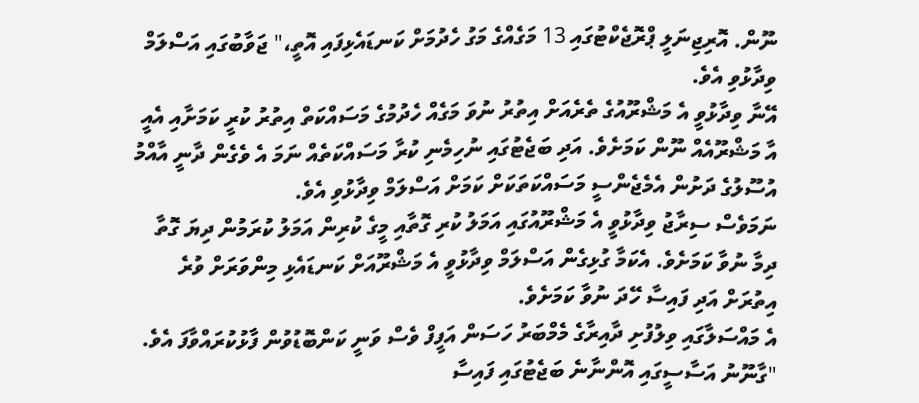ނޫން. އޮރިޖިނަލީ ޕްރޮޖެކްޓުގައި 13 މަގެއްގެ މަގު ހެދުމަށް ކަނޑައެޅިފައި އޮތީ،" ޖަވާބުގައި އަސްލަމް ވިދާޅުވި އެވެ.
އޭނާ ވިދާޅުވީ އެ މަޝްރޫއުގެ ތެރެއަށް އިތުރު ނުވަ މަގެއް ހެދުމުގެ މަސައްކަތް އިތުރު ކުރީ ކަމަށާއި އެއީ އާ މަޝްރޫއެއް ނޫން ކަމަށެވެ. އަދި ބަޖެޓުގައި ނުހިމެނި ކުރާ މަސައްކަތެއް ނަމަ އެ ވެގެން ދާނީ އާއްމު އުސޫލުގެ ދަށުން އެމެޖެންސީ މަސައްކަތަކަށް ކަމަށް އަސްލަމް ވިދާޅުވި އެވެ.
ނަމަވެސް ސިރާޖު ވިދާޅުވީ އެ މަޝްރޫއުގައި އަމަލު ކުރި ގޮތާއި މީގެ ކުރިން އަމަލު ކުރަމުން ދިޔަ ގޮތާ ދިމާ ނުވާ ކަމަށެވެ. އެކަމާ ގުޅިގެން އަސްލަމް ވިދާޅުވީ އެ މަޝްރޫއަށް ކަނޑައެޅި މިންވަރަށް ވުރެ އިތުރަށް އަދި ފައިސާ ހޭދަ ނުވާ ކަމަށެވެ.
އެ މައްސަލާގައި ވިލުފުށި ދާއިރާގެ މެމްބަރު ހަސަން އަފީފް ވެސް ވަނީ ކަންބޮޑުވުން ފާޅުކުރައްވާފަ އެވެ.
"ގާނޫނު އަސާސީގައި އޮންނާނެ ބަޖެޓުގައި ފައިސާ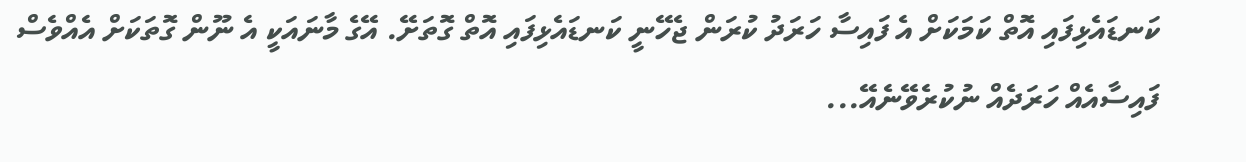ކަނޑައެޅިފައި އޮތް ކަމަކަށް އެ ފައިސާ ހަރަދު ކުރަން ޖެހޭނީ ކަނޑައެޅިފައި އޮތް ގޮތަށޭ. އޭގެ މާނައަކީ އެ ނޫން ގޮތަކަށް އެއްވެސް ފައިސާއެއް ހަރަދެއް ނުކުރެވޭނެއޭ...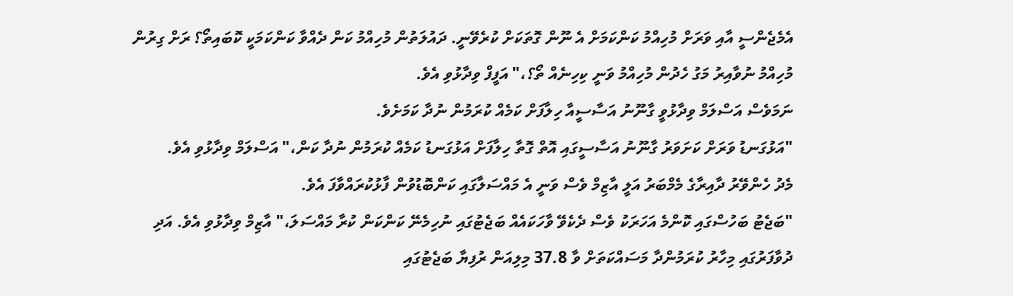އެމެޖެންސީ އާއި ވަރަށް މުހިއްމު ކަންކަމަށް އެ ނޫން ގޮތަކަށް ކުރެވޭނީ. ދައުލަތުން މުހިއްމު ކަން ދެއްވާ ކަންކަމަކީ ކޮބައިތޯ؟ ރަށް ގިރުން މުހިއްމު ނުވާއިރު މަގު ހެދުން މުހިއްމު ވަނީ ކިހިނެއް ތޯ؟،" އަފީފް ވިދާޅުވި އެވެ.
ނަމަވެސް އަސްލަމް ވިދާޅުވީ ގާނޫނު އަސާސީއާ ހިލާފަށް ކަމެއް ކުރަމުން ނުދާ ކަމަށެވެ.
"އަޅުގަނޑު ވަރަށް ކަށަވަރު ގާނޫނު އަސާސީގައި އޮތް ގޮތާ ހިލާފަށް އަޅުގަނޑު ކަމެއް ކުރަމުން ނުދާ ކަން،" އަސްލަމް ވިދާޅުވި އެވެ.
މެދު ހެންވޭރު ދާއިރާގެ މެމްބަރު އަލީ އާޒިމް ވެސް ވަނީ އެ މައްސަލާގައި ކަންބޮޑުވުން ފާޅުކުރައްވާފަ އެވެ.
"ބަޖެޓު ބަހުސްގައި ކޮންމެ އަހަރަކު ވެސް ދެކެވޭ ވާހަކައެއް ބަޖެޓުގައި ނުހިމެނޭ ކަންކަން ކުރާ މައްސަލަ،" އާޒިމް ވިދާޅުވި އެވެ. އަދި ދުވާފަރުގައި މިހާރު ކުރަމުންދާ މަސައްކަތަށް ވާ 37.8 މިލިއަން ރުފިޔާ ބަޖެޓުގައި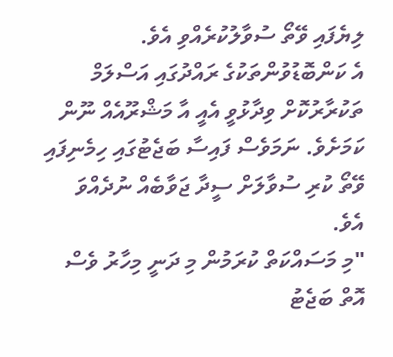ލިޔެފައި ވޭތޯ ސުވާލުކުރެއްވި އެވެ.
އެ ކަންބޮޑުވުންތަކުގެ ރައްދުގައި އަސްލަމް ތަކުރާރުކޮށް ވިދާޅުވީ އެއީ އާ މަޝްރޫއެއް ނޫން ކަމަށެވެ. ނަމަވެސް ފައިސާ ބަޖެޓުގައި ހިމެނިފައި ވޭތޯ ކުރި ސުވާލަށް ސީދާ ޖަވާބެއް ނުދެއްވަ އެވެ.
"މި މަސައްކަތް ކުރަމުން މި ދަނީ މިހާރު ވެސް އޮތް ބަޖެޓު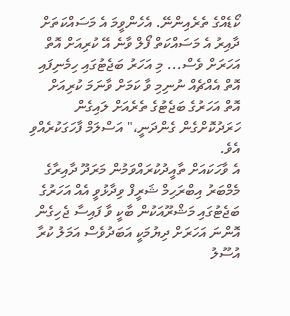ކޯޑެއްގެ ތެރެއިންނޭ. އެހެންވީމަ އެ މަސައްކަތަށް ދާއިރު އެ މަސައްކަތް ފޯލް ވާނެ އޭ ކުރިއަށް އޮތް އަހަރަށް ވެސް... މި އަހަރު ބަޖެޓުގައި ހިމެނިފައި އޮތް އެއްޗެއް ނުނިމި ވާ ކަމަށް ވާނަމަ ކުރިއަށް އޮތް އަހަރުގެ ބަޖެޓުގެ ތެރެއަށް ލައިގެން ހަރަދުކޮށްގެން ގެންދަނީ،" އަސްލަމް ފާހަގަކުރެއްވި އެވެ.
އެ ވާހަކައަށް ތާއީދުކުރައްވަމުން މަރަދޫ ދާއިރާގެ މެމްބަރު އިބްރަހިމް ޝަރީފް ވިދާޅުވީ އެއް އަހަރުގެ ބަޖެޓުގައި މަޝްރޫއަކުން ބާކީ ވާ ފައިސާ ޖެހިގެން އޮންނަ އަހަރަށް ދިޔުމަކީ އަބަދުވެސް އަމަލު ކުރާ އުސޫލު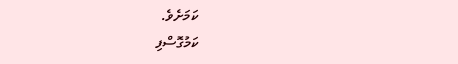ކަމަށެވެ.
ކަމުގޮސްފި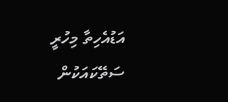އަޑުއެހިތާ މިހުރީ
ސަތޭކައަކުން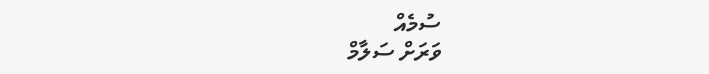ސުމެއް
ވަރަށް ސަލާމް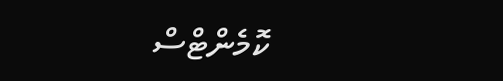ކޮމެންޓްސް